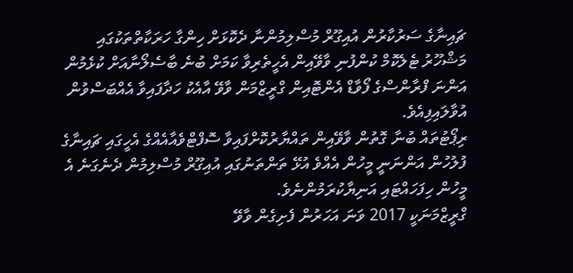ޗައިނާގެ ސަރުކާރުން އުއިގޫރް މުސްލިމުންނާ ދެކޮޅަށް ހިންގާ ހަރަކާތްތަކުގައި މަޝްހޫރު ޓެލެކޮމް ކުންފުނި ވާވޭއިން އެހީތެރިވާ ކަމަށް ބުނެ ބާސެލޯނާއަށް ކުޅެމުން އަންނަ ފްރާންސްގެ ފޯވާޑް އެންޓޮއިން ގްރީޒްމަން ވާވޭ އާއެކު ހަދާފައިވާ އެއްބަސްވުން އުވާލައިފިއެވެ.
ރިޕޯޓުތައް ބުނާ ގޮތުން ވާވޭއިން ތައްޔާރުކޮށްފައިވާ ސޮފްޓްވެއާއެއްގެ އެހީގައި ޗައިނާގެ ފުލުހުން އަންނަނީ މީހުން އެއްވެ އުޅޭ ތަންތަނުގައި އުއިގޫރް މުސްލިމުން ދެނެގަނެ އެ މީހުން ހިފަހައްޓައި އަނިޔާކުރަމުންނެވެ.
ގްރީޒްމަނަކީ 2017 ވަނަ އަހަރުން ފެށިގެން ވާވޭ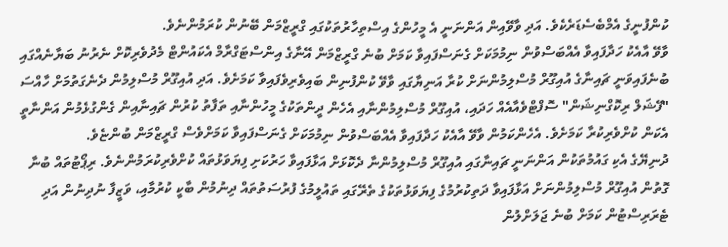ކުންފުނީގެ އެމްބެސެޑަރެކެވެ. އަދި ވާވޭއިން އަންނަނީ އެ މީހުންގެ އިސްތިހާރުތަކުގައި ގްރީޒްމަން ބޭނުން ކުރަމުންނެވެ.
ވާވޭ އާއެކު ހަދާފައިވާ އެއްބަސްވުން ނިމުމަކަށް ގެނަސްފައިވާ ކަމަށް ބުނެ ގްރީޒްމަން އޭނާގެ އިންސްޓަގްރާމް އެކައުންޓް މެދުވެރިކޮށް ނެރުނު ބަޔާނެއްގައި ބުނެފައިވަނީ ޗައިނާގެ އުއިގޫރް މުސްލިމުންނަށް ކުރާ އަނިޔާގައި ވާވޭ ކުންފުނިން ބައިވެރިވެފައިވާ ކަމަށެވެ. އަދި އުއިގޫރް މުސްލިމުން ދެނެގަތުމަށް ހާއްސަ "ފޭޝަލް ރިކޮގްނިޝަން" ސޮފްޓްވެއާއެއް ހަދައި، އުއިގޫރް މުސްލިމުންނާއި އެހެން ދީންތަކުގެ މީހުންނާއި ތަފާތު ކުރުން ޗައިނާއިން ގެންގުޅެމުން އަންނާތީ އެކަން ކުށްވެރިކުރާ ކަމަށެވެ. އެހެންކަމުން ވާވޭ އާއެކު ހަދާފައިވާ އެއްބަސްވުން ނިމުމަކަށް ގެނަސްފައިވާ ކަމަށްވެސް ގްރީޒްމަން ބުންޏެވެ.
ދުނިޔޭގެ އެކި ގައުމުތަކުން އަންނަނީ ޗައިނާގައި އުއިގޫރް މުސްލިމުންނާ ދެކޮޅަށް އަޅާފައިވާ ހަރުކަށި ފިޔަވަޅުތައް ކުށްވެރިކުރަމުންނެވެ. ރިޕޯޓުތައް ބުނާ ގޮތުން އުއިގޫރް މުސްލިމުންނަށް އަޅާފައިވާ ދަތިކުރުމުގެ ފިޔަވަޅުތަކުގެ ތެރޭގައި ތައުލީމުގެ ފުރުސަތުތައް ދިނުމުން ބާކީ ކުރުމާއި، ވަޒީފާ ނުދިނުން އަދި ޓެރަރިސްޓުން ކަމަށް ބުނެ ޖަލަށްލުން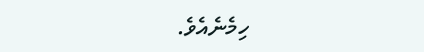ހިމެނެއެވެ.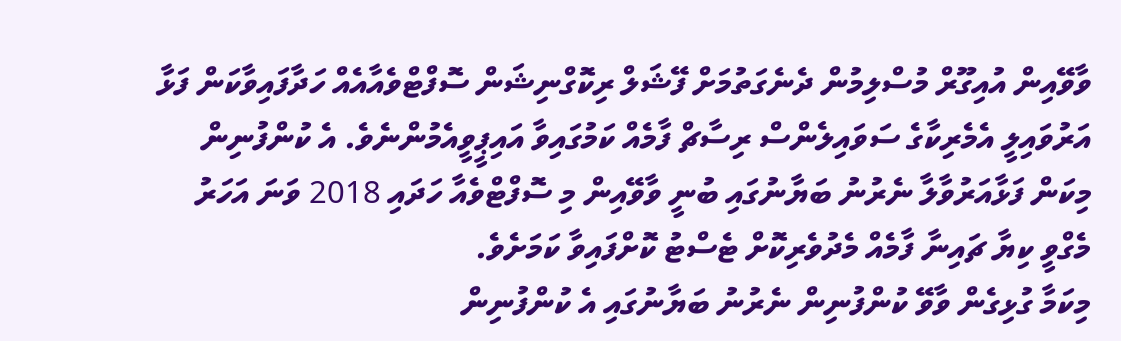ވާވޭއިން އުއިގޫރް މުސްލިމުން ދެނެގަތުމަށް ފޭޝަލް ރިކޮގްނިޝަން ސޮފްޓްވެއާއެއް ހަދާފައިވާކަން ފަޅާ އަރުވައިލީ އެމެރިކާގެ ސަވައިލެންސް ރިސާޗް ފާމެއް ކަމުގައިވާ އައިޕީވީއެމުންނެވެ. އެ ކުންފުނިން މިކަން ފަޅާއަރުވާލާ ނެރުނު ބަޔާނުގައި ބުނީ ވާވޭއިން މި ސޮފްޓްވެއާ ހަދައި 2018 ވަނަ އަހަރު މެގްވީ ކިޔާ ޗައިނާ ފާމެއް މެދުވެރިކޮށް ޓެސްޓު ކޮށްފައިވާ ކަމަށެވެ.
މިކަމާ ގުޅިގެން ވާވޭ ކުންފުނިން ނެރުނު ބަޔާނުގައި އެ ކުންފުނިން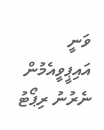ވަނީ އައިޕީވީއެމުން ނެރުނު ރިޕޯޓު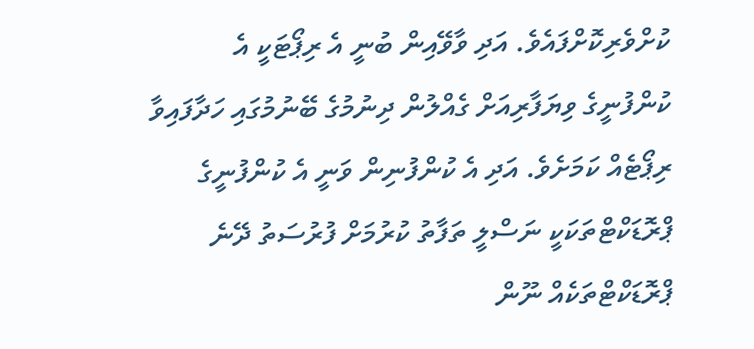ކުށްވެރިކޮށްފައެވެ. އަދި ވާވޭއިން ބުނީ އެ ރިޕޯޓަކީ އެ ކުންފުނީގެ ވިޔަފާރިއަށް ގެއްލުން ދިނުމުގެ ބޭނުމުގައި ހަދާފައިވާ ރިޕޯޓެއް ކަމަށެވެ. އަދި އެ ކުންފުނިން ވަނީ އެ ކުންފުނީގެ ޕްރޮޑަކްޓްތަކަކީ ނަސްލީ ތަފާތު ކުރުމަށް ފުރުސަތު ދޭނެ ޕްރޮޑަކްޓްތަކެއް ނޫން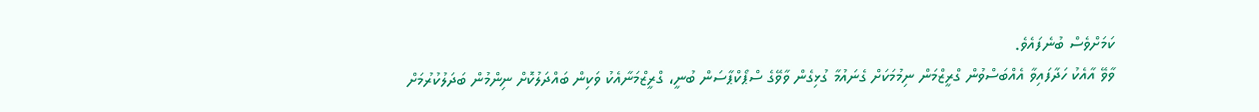ކަމަށްވެސް ބުނެފައެވެ.
ވާވޭ އާއެކު ހަދާފައިވާ އެއްބަސްވުން ގްރީޒްމަން ނިމުމަކަށް ގެނައުމާ ގުޅިގެން ވާވޭގެ ސްޕޯކްޕާސަން ބުނީ، ގްރީޒްމަނާއެކު ވަކިން ބައްދަލުކޮށް ނިންމުން ބަދަލުކުރުމަށް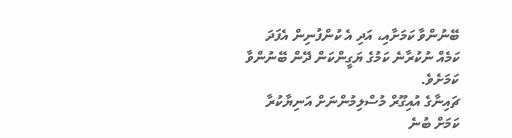ބޭނުންވާ ކަމަށާއި، އަދި އެ ކުންފުނިން އެފަދަ ކަމެއް ނުކުރާނެ ކަމުގެ ޔަގީންކަން ދޭން ބޭނުންވާ ކަމަށެވެ.
ޗައިނާގެ އުއިގޫރް މުސްލިމުންނަށް އަނިޔާކުރާ ކަމަށް ބުނެ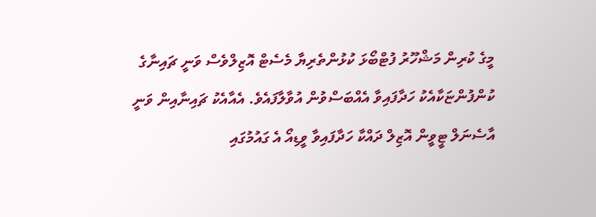މީގެ ކުރިން މަޝްހޫރު ފުޓްބޯޅަ ކުޅުންތެރިޔާ މެސެޓް އޮޒިލްވެސް ވަނީ ޗައިނާގެ ކުންފުންޏަކާއެކު ހަދާފައިވާ އެއްބަސްވުން އުވާލާފައެވެ. އެއާއެކު ޗައިނާއިން ވަނީ އާސެނަލް ޓީވީން އޮޒިލް ދައްކާ ހަދާފައިވާ ވީޑިއޯ އެ ގައުމުގައި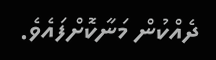ދެއްކުން މަނާކޮށްފައެވެ.